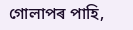গোলাপৰ পাহি,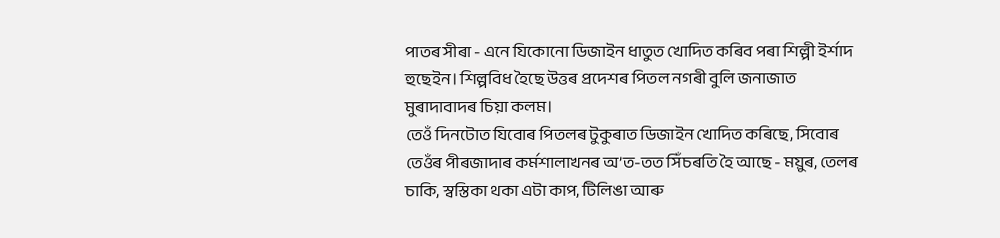পাতৰ সীৰা - এনে যিকোনো ডিজাইন ধাতুত খোদিত কৰিব পৰা শিল্পী ইৰ্শাদ হুছেইন। শিল্পবিধ হৈছে উত্তৰ প্ৰদেশৰ পিতল নগৰী বুলি জনাজাত মুৰাদাবাদৰ চিয়া কলম।
তেওঁ দিনটোত যিবোৰ পিতলৰ টুকুৰাত ডিজাইন খোদিত কৰিছে, সিবোৰ তেওঁৰ পীৰজাদাৰ কৰ্মশালাখনৰ অ’ত-তত সিঁচৰতি হৈ আছে - ময়ুৰ, তেলৰ চাকি, স্বস্তিকা থকা এটা কাপ, টিলিঙা আৰু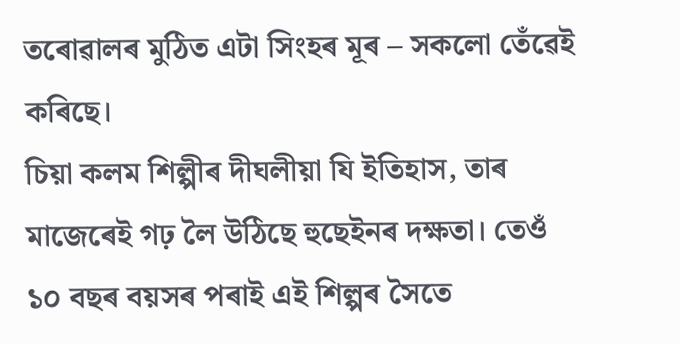তৰোৱালৰ মুঠিত এটা সিংহৰ মূৰ – সকলো তেঁৱেই কৰিছে।
চিয়া কলম শিল্পীৰ দীঘলীয়া যি ইতিহাস, তাৰ মাজেৰেই গঢ় লৈ উঠিছে হুছেইনৰ দক্ষতা। তেওঁ ১০ বছৰ বয়সৰ পৰাই এই শিল্পৰ সৈতে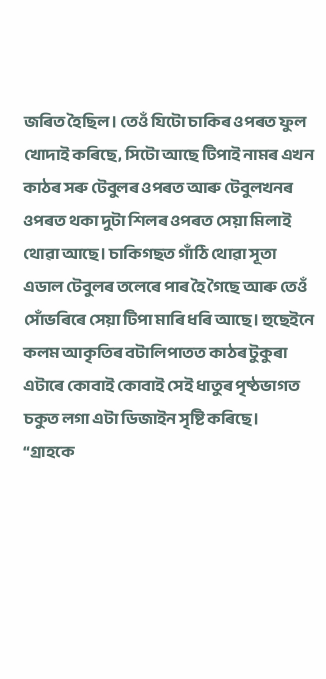জৰিত হৈছিল। তেওঁ যিটো চাকিৰ ওপৰত ফুল খোদাই কৰিছে, সিটো আছে টিপাই নামৰ এখন কাঠৰ সৰু টেবুলৰ ওপৰত আৰু টেবুলখনৰ ওপৰত থকা দুটা শিলৰ ওপৰত সেয়া মিলাই থোৱা আছে। চাকিগছত গাঁঠি থোৱা সূতা এডাল টেবুলৰ তলেৰে পাৰ হৈ গৈছে আৰু তেওঁ সোঁভৰিৰে সেয়া টিপা মাৰি ধৰি আছে। হুছেইনে কলম আকৃতিৰ বটালিপাতত কাঠৰ টুকুৰা এটাৰে কোবাই কোবাই সেই ধাতুৰ পৃষ্ঠভাগত চকুত লগা এটা ডিজাইন সৃষ্টি কৰিছে।
“গ্ৰাহকে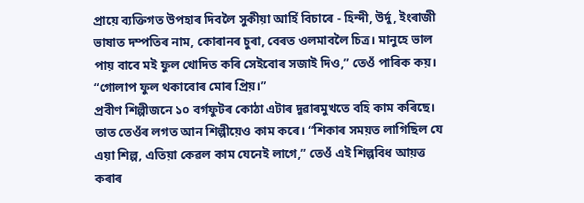প্ৰায়ে ব্যক্তিগত উপহাৰ দিবলৈ সুকীয়া আৰ্হি বিচাৰে - হিন্দী, উৰ্দু, ইংৰাজী ভাষাত দম্পতিৰ নাম, কোৰানৰ চুৰা, বেৰত ওলমাবলৈ চিত্ৰ। মানুহে ভাল পায় বাবে মই ফুল খোদিত কৰি সেইবোৰ সজাই দিও,” তেওঁ পাৰিক কয়। “গোলাপ ফুল থকাবোৰ মোৰ প্ৰিয়।”
প্ৰবীণ শিল্পীজনে ১০ বৰ্গফুটৰ কোঠা এটাৰ দুৱাৰমুখতে বহি কাম কৰিছে। তাত তেওঁৰ লগত আন শিল্পীয়েও কাম কৰে। “শিকাৰ সময়ত লাগিছিল যে এয়া শিল্প, এতিয়া কেৱল কাম যেনেই লাগে,” তেওঁ এই শিল্পবিধ আয়ত্ত কৰাৰ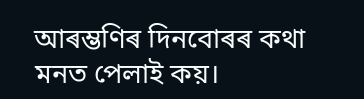আৰম্ভণিৰ দিনবোৰৰ কথা মনত পেলাই কয়।